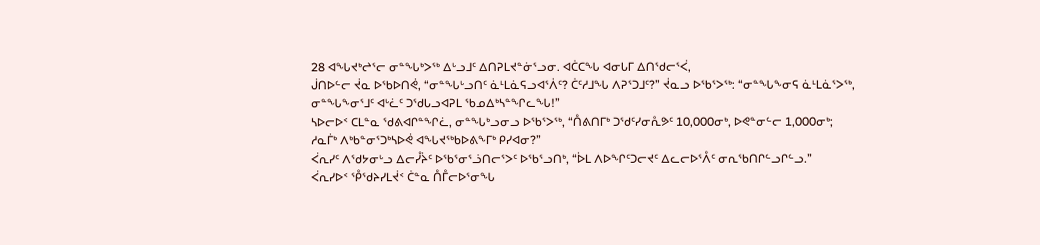28 ᐊᖓᔪᒃᖠᕐᓕ ᓂᓐᖓᒃᐳᖅ ᐃᒡᓗᒧᑦ ᐃᑎᕈᒪᔪᓐᓃᕐᓗᓂ. ᐊᑖᑕᖓ ᐊᓂᒐᒥ ᐃᑎᖁᓕᕐᐹ,
ᒎᑎᐅᓪᓕ ᔫᓇ ᐅᖃᐅᑎᕚ, “ᓂᓐᖓᒡᓗᑎᑦ ᓈᒻᒪᓈᕋᓗᐊᕐᐲᑦ? ᑖᑦᓱᒧᖓ ᐱᕈᕐᑐᒧᑦ?” ᔫᓇᓗ ᐅᖃᕐᐳᖅ: “ᓂᓐᖓᖕᓂᕋ ᓈᒻᒪᓈᕐᐳᖅ, ᓂᓐᖓᖕᓂᕐᒧᑦ ᐊᒡᓛᑦ ᑐᖁᒐᓗᐊᕈᒪ ᖃᓄᐃᒃᓴᓐᖏᓚᖓ!”
ᓴᐅᓕᐅᑉ ᑕᒪᓐᓇ ᖁᕕᐊᒋᓐᖏᓛ, ᓂᓐᖓᒃᓗᓂᓗ ᐅᖃᕐᐳᖅ, “ᑍᕕᑎᒥᒃ ᑐᖁᑦᓯᓂᕅᕗᑦ 10,000ᓂᒃ, ᐅᕙᓐᓂᓪᓕ 1,000ᓂᒃ; ᓱᓇᒦᒃ ᐱᒃᑲᓐᓂᕐᑐᒃᓴᐅᕚ ᐊᖓᔪᖅᑲᐅᕕᖕᒥᒃ ᑭᓯᐊᓂ?”
ᐹᕆᓯᑦ ᐱᖁᔭᓂᒡᓗ ᐃᓕᓮᔩᑦ ᐅᖃᕐᓂᕐᓘᑎᓕᕐᐳᑦ ᐅᖃᕐᓗᑎᒃ, “ᐆᒪ ᐱᐅᖏᑦᑐᓕᔪᑦ ᐃᓚᓕᐅᕐᐰᑦ ᓂᕆᖃᑎᒋᓪᓗᒋᓪᓗ.”
ᐹᕆᓯᐅᑉ ᕾᖁᔨᓯᒪᔫᑉ ᑖᓐᓇ ᑍᒤᓕᐅᕐᓂᖓ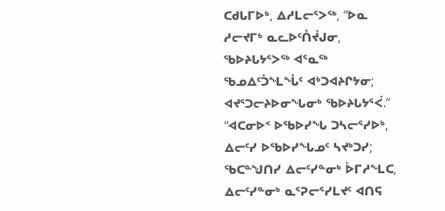ᑕᑯᒐᒥᐅᒃ, ᐃᓱᒪᓕᕐᐳᖅ, “ᐅᓇ ᓱᓕᔪᒥᒃ ᓇᓚᐅᑦᑍᔫᒍᓂ, ᖃᐅᔨᒐᔭᕐᐳᖅ ᐊᕐᓇᖅ ᖃᓄᐃᑦᑑᖕᒪᖔᑦ ᐊᒃᑐᐊᔨᒋᔭᓂ; ᐊᔪᕐᑐᓕᔨᐅᓂᖓᓂᒃ ᖃᐅᔨᒐᔭᕐᐹ.”
“ᐊᑕᓂᐅᑉ ᐅᖃᐅᓯᖓ ᑐᓴᓕᕐᓯᐅᒃ, ᐃᓕᑦᓯ ᐅᖃᐅᓯᖓᓄᑦ ᓴᔪᒃᑐᓯ; ᖃᑕᓐᖑᑎᓯ ᐃᓕᑦᓯᓐᓂᒃ ᐆᒥᓱᖕᒪᑕ, ᐃᓕᑦᓯᓐᓂᒃ ᓇᕐᕈᓕᕐᓯᒪᔪᑦ ᐊᑎᕋ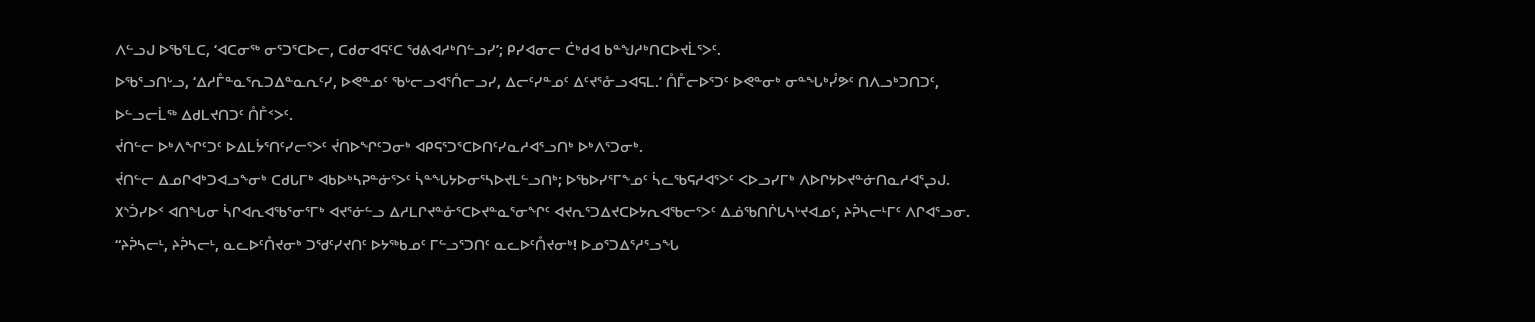ᐱᓪᓗᒍ ᐅᖃᕐᒪᑕ, ‘ᐊᑕᓂᖅ ᓂᕐᑐᕐᑕᐅᓕ, ᑕᑯᓂᐊᕋᑦᑕ ᖁᕕᐊᓱᒃᑎᓪᓗᓯ’; ᑭᓯᐊᓂᓕ ᑖᒃᑯᐊ ᑲᓐᖑᓱᒃᑎᑕᐅᔪᒫᕐᐳᑦ.
ᐅᖃᕐᓗᑎᒡᓗ, ‘ᐃᓱᒤᓐᓇᕐᕆᑐᐃᓐᓇᕆᑦᓯ, ᐅᕙᓐᓄᑦ ᖃᒡᓕᓗᐊᕐᑍᓕᓗᓯ, ᐃᓕᑦᓯᓐᓄᑦ ᐃᑦᔪᕐᓁᓗᐊᕋᒪ.’ ᑍᒤᓕᐅᕐᑐᑦ ᐅᕙᓐᓂᒃ ᓂᓐᖓᒃᓮᕗᑦ ᑎᐱᓗᒃᑐᑎᑐᑦ, ᐅᓪᓗᓕᒫᖅ ᐃᑯᒪᔪᑎᑐᑦ ᑍᒤᑉᐳᑦ.
ᔫᑎᓪᓕ ᐅᒃᐱᖏᑦᑐᑦ ᐅᐃᒪᔮᕐᑎᑦᓯᓕᕐᐳᑦ ᔫᑎᐅᖏᑦᑐᓂᒃ ᐊᑭᕋᕐᑐᕐᑕᐅᑎᑦᓯᓇᓱᐊᕐᓗᑎᒃ ᐅᒃᐱᕐᑐᓂᒃ.
ᔫᑎᓪᓕ ᐃᓄᒋᐊᒃᑐᐊᓗᖕᓂᒃ ᑕᑯᒐᒥᒃ ᐊᑲᐅᒃᓴᕈᓐᓃᕐᐳᑦ ᓵᓐᖓᔭᐅᓂᕐᓴᐅᔪᒪᓪᓗᑎᒃ; ᐅᖃᐅᓯᕐᒥᖕᓄᑦ ᓵᓚᖃᕋᓱᐊᕐᐳᑦ ᐸᐅᓗᓯᒥᒃ ᐱᐅᒋᔭᐅᔪᓐᓃᑎᓇᓱᐊᕐᖢᒍ.
᙭ᔅᑑᓯᐅᑉ ᐊᑎᖓᓂ ᓵᒋᐊᕆᐊᖃᕐᓂᕐᒥᒃ ᐊᔪᕐᓃᓪᓗ ᐃᓱᒪᒋᔪᓐᓁᕐᑕᐅᔪᓐᓇᕐᓂᖏᑦ ᐊᔪᕆᕐᑐᐃᔪᑕᐅᔭᕆᐊᖃᓕᕐᐳᑦ ᐃᓅᖃᑎᒌᒐᓴᒡᔪᐊᓄᑦ, ᔨᕉᓴᓕᒻᒥᑦ ᐱᒋᐊᕐᓗᓂ.
“ᔨᕉᓴᓕᒻ, ᔨᕉᓴᓕᒻ, ᓇᓚᐅᑦᑍᔪᓂᒃ ᑐᖁᑦᓯᔪᑎᑦ ᐅᔭᖅᑲᓄᑦ ᒥᓪᓗᕐᑐᑎᑦ ᓇᓚᐅᑦᑍᔪᓂᒃ! ᐅᓄᕐᑐᐃᕐᓱᕐᓗᖓ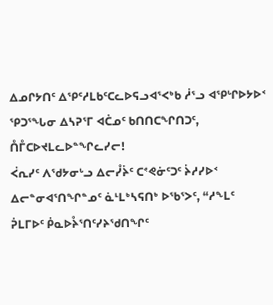ᐃᓄᒋᔭᑎᑦ ᐃᕿᑦᓱᒪᑲᑦᑕᓚᐅᕋᓗᐊᕐᐸᒃᑲ ᓲᕐᓗ ᐊᕿᒡᒋᐅᔭᐅᑉ ᕿᑐᕐᖓᓂ ᐃᓴᕈᕐᒥ ᐊᑖᓄᑦ ᑲᑎᑎᑕᖏᑎᑐᑦ, ᑍᒤᑕᐅᔪᒪᓚᐅᓐᖏᓚᓯᓕ!
ᐹᕆᓯᑦ ᐱᖁᔭᓂᒡᓗ ᐃᓕᓮᔩᑦ ᑕᕝᕙᓃᑦᑐᑦ ᔩᓱᓯᐅᑉ ᐃᓕᓐᓂᐊᕐᑎᖏᓐᓄᑦ ᓈᒻᒪᒃᓴᕋᑎᒃ ᐅᖃᕐᐳᑦ, “ᓱᖕᒪᑦ ᕉᒪᒥᐅᑦ ᑮᓇᐅᔧᕐᑎᑦᓯᔨᖁᑎᖏᑦ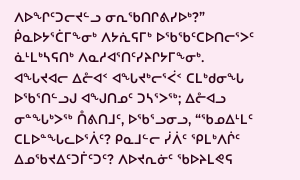ᐱᐅᖏᑦᑐᓕᔪᓪᓗ ᓂᕆᖃᑎᒋᕕᓯᐅᒃ?”
ᑮᓇᐅᔭᕐᑖᒥᖕᓂᒃ ᐱᔭᕇᕋᒥᒃ ᐅᖃᖃᑦᑕᐅᑎᓕᕐᐳᑦ ᓈᒻᒪᒃᓴᕋᑎᒃ ᐱᓇᓱᐊᕐᑎᑦᓯᔨᒋᔭᒥᖕᓂᒃ.
ᐊᖓᔪᐊᓕ ᐃᓔᐊᑉ ᐊᖓᔪᒃᓕᕐᐹᑉ ᑕᒪᒃᑯᓂᖓ ᐅᖃᕐᑎᓪᓗᒍ ᐊᖑᑎᓄᑦ ᑐᓴᕐᐳᖅ; ᐃᓔᐊᓗ ᓂᓐᖓᒃᐳᖅ ᑍᕕᑎᒧᑦ, ᐅᖃᕐᓗᓂᓗ, “ᖃᓄᐃᒻᒪᑦ ᑕᒪᐅᓐᖓᓚᐅᕐᐲᑦ? ᑭᓇᒧᓪᓕ ᓰᐲᑦ ᕿᒪᒃᐱᒌᑦ ᐃᓄᖃᔪᐃᑦᑐᒦᑦᑐᑦ? ᐱᐅᔪᕆᓃᑦ ᖃᐅᔨᒪᕙᕋ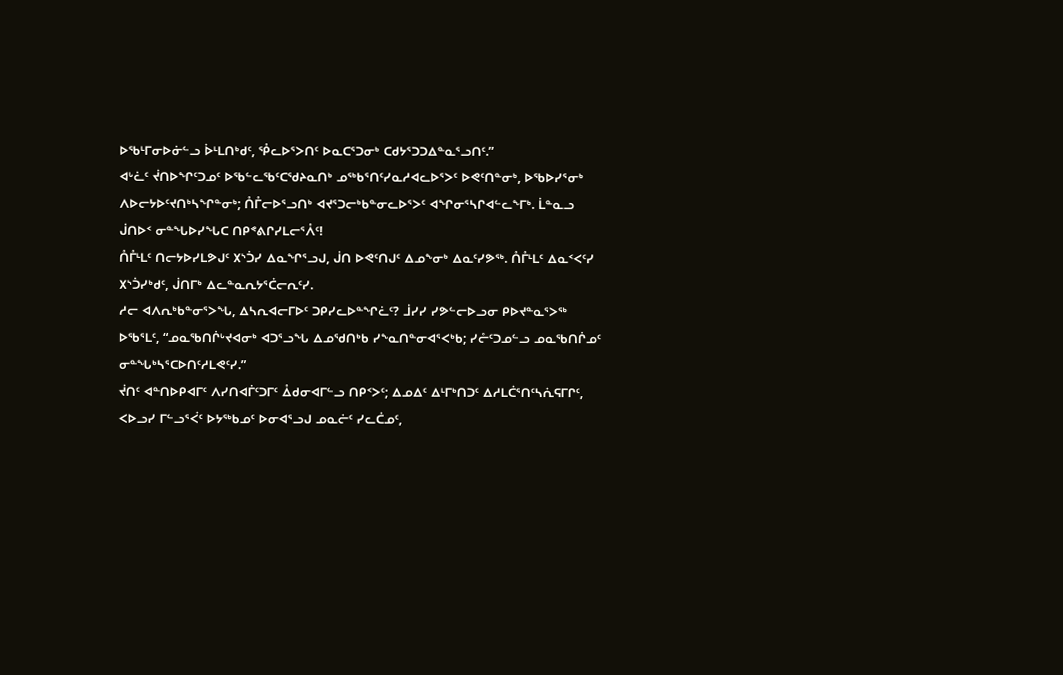ᐅᖃᒻᒥᓂᐅᓃᓪᓗ ᐆᒻᒪᑎᒃᑯᑦ, ᕾᓚᐅᕐᐳᑎᑦ ᐅᓇᑕᕐᑐᓂᒃ ᑕᑯᔭᕐᑐᑐᐃᓐᓇᕐᓗᑎᑦ.”
ᐊᒡᓛᑦ ᔫᑎᐅᖏᑦᑐᓄᑦ ᐅᖃᓪᓚᖃᑦᑕᖁᔨᓇᑎᒃ ᓄᖅᑲᕐᑎᑦᓯᓇᓱᐊᓚᐅᕐᐳᑦ ᐅᕙᑦᑎᓐᓂᒃ, ᐅᖃᐅᓯᕐᓂᒃ ᐱᐅᓕᔭᐅᑦᔪᑎᒃᓴᖏᓐᓂᒃ; ᑍᒤᓕᐅᕐᓗᑎᒃ ᐊᔪᕐᑐᓕᒃᑲᓐᓂᓚᐅᕐᐳᑦ ᐊᖏᓂᕐᓴᒋᐊᓪᓚᖕᒥᒃ. ᒫᓐᓇᓗ ᒎᑎᐅᑉ ᓂᓐᖓᐅᓯᖓᑕ ᑎᑭᕝᕕᒋᓯᒪᓕᕐᐰᑦ!
ᑍᒤᒻᒪᑦ ᑎᓕᔭᐅᓯᒪᕗᒍᑦ ᙭ᔅᑑᓯ ᐃᓇᖏᕐᓗᒍ, ᒎᑎ ᐅᕙᑦᑎᒍᑦ ᐃᓄᖕᓂᒃ ᐃᓇᑦᓯᕗᖅ. ᑍᒤᒻᒪᑦ ᐃᓇᑉᐸᑦᓯ ᙭ᔅᑑᓯᒃᑯᑦ, ᒎᑎᒥᒃ ᐃᓚᓐᓇᕆᔭᕐᑖᓕᕆᑦᓯ.
ᓱᓕ ᐊᐱᕆᒃᑲᓐᓂᕐᐳᖓ, ᐃᓴᕆᐊᓕᒥᐅᑦ ᑐᑭᓯᓚᐅᓐᖏᓛᑦ? ᒨᓯᓯ ᓯᕗᓪᓕᐅᓗᓂ ᑭᐅᔪᓐᓇᕐᐳᖅ ᐅᖃᕐᒪᑦ, “ᓄᓇᖃᑎᒌᒡᔪᐊᓂᒃ ᐊᑐᕐᓗᖓ ᐃᓄᖁᑎᒃᑲ ᓯᖕᓇᑎᓐᓂᐊᕐᐸᒃᑲ; ᓯᓔᑦᑐᓄᓪᓗ ᓄᓇᖃᑎᒌᓄᑦ ᓂᓐᖓᒃᓴᕐᑕᐅᑎᑦᓱᒪᕙᑦᓯ.”
ᔫᑎᑦ ᐊᓐᑎᐅᑭᐊᒥᑦ ᐱᓯᑎᐊᒦᑦᑐᒥᑦ ᐂᑯᓂᐊᒥᓪᓗ ᑎᑭᑉᐳᑦ; ᐃᓄᐃᑦ ᐃᒻᒥᒃᑎᑐᑦ ᐃᓱᒪᑖᕐᑎᑦᓴᕇᕋᒥᒋᑦ, ᐸᐅᓗᓯ ᒥᓪᓗᕐᐹᑦ ᐅᔭᖅᑲᓄᑦ ᐅᓂᐊᕐᓗᒍ ᓄᓇᓖᑦ ᓯᓚᑖᓄᑦ,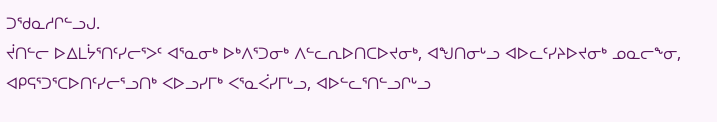ᑐᖁᓇᓱᒋᓪᓗᒍ.
ᔫᑎᓪᓕ ᐅᐃᒪᔮᕐᑎᑦᓯᓕᕐᐳᑦ ᐊᕐᓇᓂᒃ ᐅᒃᐱᕐᑐᓂᒃ ᐱᓪᓚᕆᐅᑎᑕᐅᔪᓂᒃ, ᐊᖑᑎᓂᒡᓗ ᐊᐅᓚᑦᓯᔨᐅᔪᓂᒃ ᓄᓇᓕᖕᓂ, ᐊᑭᕋᕐᑐᕐᑕᐅᑎᑦᓯᓕᕐᓗᑎᒃ ᐸᐅᓗᓯᒥᒃ ᐸᕐᓇᐹᓯᒥᒡᓗ, ᐊᐅᓪᓚᕐᑎᓪᓗᒋᒡᓗ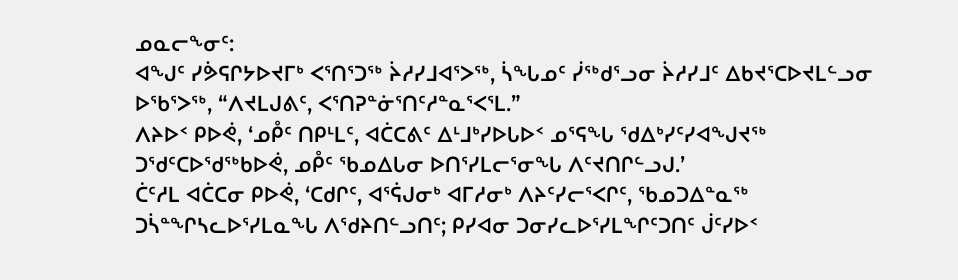ᓄᓇᓕᖕᓂᑦ:
ᐊᖑᑦ ᓯᕘᕋᒋᔭᐅᔪᒥᒃ ᐸᕐᑎᕐᑐᖅ ᔩᓱᓯᒧᐊᕐᐳᖅ, ᓵᖓᓄᑦ ᓰᖅᑯᕐᓗᓂ ᔩᓱᓯᒧᑦ ᐃᑲᔪᕐᑕᐅᔪᒪᓪᓗᓂ ᐅᖃᕐᐳᖅ, “ᐱᔪᒪᒍᕕᑦ, ᐸᕐᑎᕈᓐᓃᕐᑎᑦᓱᓐᓇᕐᐸᕐᒪ.”
ᐱᔨᐅᑉ ᑭᐅᕚ, ‘ᓄᑬᑦ ᑎᑭᒻᒪᑦ, ᐊᑖᑕᕕᑦ ᐃᒻᒧᒃᓯᐅᒐᐅᑉ ᓄᕐᕋᖓ ᖁᐃᒃᓯᑦᓯᐊᖑᔪᖅ ᑐᖁᑦᑕᐅᖁᖅᑲᐅᕚ, ᓄᑬᑦ ᖃᓄᐃᒐᓂ ᐅᑎᕐᓯᒪᓕᕐᓂᖓ ᐱᑦᔪᑎᒋᓪᓗᒍ.’
ᑖᑦᓱᒪ ᐊᑖᑕᓂ ᑭᐅᕚ, ‘ᑕᑯᒋᑦ, ᐊᕐᕌᒍᓂᒃ ᐊᒥᓱᓂᒃ ᐱᔨᑦᓯᓕᕐᐸᒋᑦ, ᖃᓄᑐᐃᓐᓇᖅ ᑐᓵᓐᖏᓴᓚᐅᕐᓯᒪᓇᖓ ᐱᖁᔨᑎᓪᓗᑎᑦ; ᑭᓯᐊᓂ ᑐᓂᓯᓚᐅᕐᓯᒪᖏᑦᑐᑎᑦ ᒎᑦᓯᐅᑉ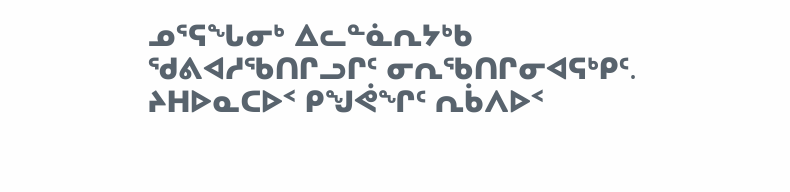ᓄᕐᕋᖓᓂᒃ ᐃᓚᓐᓈᕆᔭᒃᑲ ᖁᕕᐊᓱᖃᑎᒋᓗᒋᑦ ᓂᕆᖃᑎᒋᓂᐊᕋᒃᑭᑦ.
ᔨᕼᐅᓇᑕᐅᑉ ᑭᖑᕚᖏᑦ ᕆᑳᐱᐅᑉ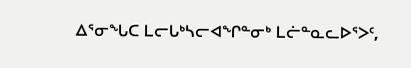ᐃᕐᓂᖓᑕ ᒪᓕᒐᒃᓴᓕᐊᖏᓐᓂᒃ ᒪᓖᓐᓇᓚᐅᕐᐳᑦ,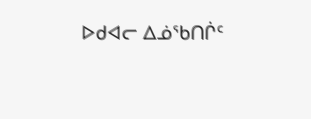ᐅᑯᐊᓕ ᐃᓅᖃᑎᒌᑦ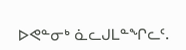ᐅᕙᓐᓂᒃ ᓈᓚᒍᒪᓐᖏᓚᑦ.